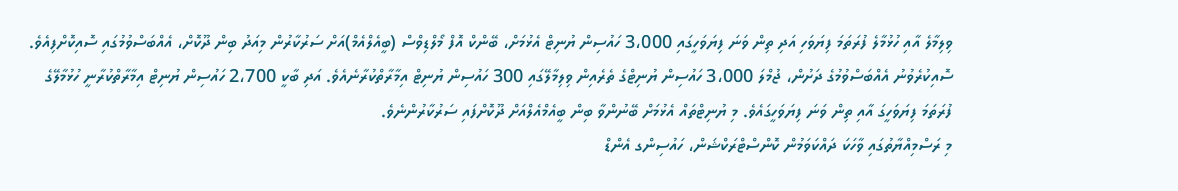ވިލިމާލެ އާއި ހުޅުމާލެ ފުރަތަމަ ފިޔަވަހި އަދި ތިން ވަނަ ފިޔަވަހީގައި 3،000 ހައުސިން ޔުނިޓް އެޅުމަށް، ބޭންކް އޮފް މޯލްޑިވްސް (ބީއެލްއެމް)އަށް ސަރުކާރުން މިއަދު ބިން ދޫކޮށް، އެއްބަސްވުމުގައި ސޮއިކޮށްފިއެވެ.
ސޮއިކުރެވުނު އެއްބަސްވުމުގެ ދަށުން، ޖުމްލަ 3،000 ހައުސިން ޔުނިޓްގެ ތެރެއިން ވިލިމާލޭގައި 300 ހައުސިން ޔުނިޓް އިމާރާތްކުރާނެއެވެ. އަދި ބާކީ 2،700 ހައުސިން ޔުނިޓް އިމާރާތްކުރާނީ ހުޅުމާލޭގެ ފުރަތަމަ ފިޔަވަހީގަ އާއި ތިން ވަނަ ފިޔަވަހީގައެވެ. މި ޔުނިޓްތައް އެޅުމަށް ބޭނުންވާ ބިން ބީއެމްއެލްއަށް ދޫކޮށްފައި ސަރުކާރުންނެވެ.
މި ރަސްމިއްޔާތުގައި ވާހަކަ ދައްކަވަމުން ކޮންސްޓްރަކްޝަން، ހައުސިންގ އެންޑް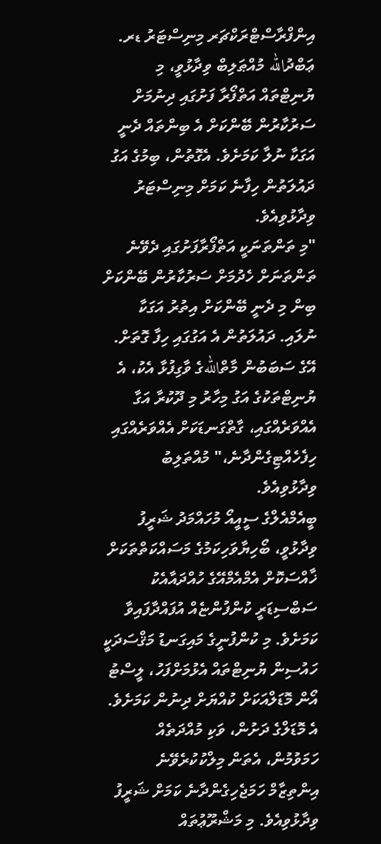އިންފްރާސްޓްރަކްޗަރ މިނިސްޓަރު ޑރ. ޢަބްދުالله މުއްޠަލިބް ވިދާޅުވީ، މި ޔުނިޓްތައް އަތްފޯރާ ފަށުގައި ދިނުމަށް ސަރުކާރުން ބޭންކަށް އެ ބިންތައް ދެނީ އަގަކާ ނުލާ ކަމަށެވެ. އެގޮތުން، ބިމުގެ އަގު ދައުލަތުން ހިފާނެ ކަމަށް މިނިސްޓަރު ވިދާޅުވިއެވެ.
"މި ތަންތަނަކީ އަތްފޯރާފަށުގައި ދެވޭނެ ތަންތަނަށް ހެދުމަށް ސަރުކާރުން ބޭންކަށް ބިން މި ދެނީ ބޭންކަށް އިތުރު އަގަކާ ނުލައި. ދައުލަތުން އެ އަގުގައި ހިފާ ގޮތަށް. އޭގެ ސަބަބުން މާތްاللهގެ ވާގިފުޅާ އެކު، އެ ޔުނިޓްތަކުގެ އަގު މިހާރު މި ދޫކުރާ އަގާ އެއްވަރެއްގައި، ގާތްގަނޑަކަށް އެއްވަރެއްގައި ހިފެހެއްޓިގެންދާނެ،" މުއްތަލިބު ވިދާޅުވިއެވެ.
ބީއެމްއެލްގެ ސީއީއޯ މުހައްމަދު ޝަރީފު ވިދާޅުވީ، ބޯހިޔާވަހިކަމުގެ މަސައްކަތްތަކަށް ޚާއްސަކޮށް އެމްއެމްއޭގެ ހުއްދައާއެކު ސަބްސިޑަރީ ކުންފުންޏެއް އުފައްދާފައިވާ ކަމަށެވެ. މި ކުންފުނީގެ މައިގަނޑު މަޤްސަދަކީ ހައުސިން ޔުނިޓްތައް އެޅުމަށްފަހު، ލީސްޓު އޯން މޮޑަލްއަކަށް ކުއްޔަށް ދިނުން ކަމަށެވެ. އެ މޮޑަލްގެ ދަށުން، ވަކި މުއްދަތެއް ހަމަވުމުން، އެތަން މިލްކުކުރެވޭނެ އިންތިޒާމް ހަމަޖެހިގެންދާނެ ކަމަށް ޝަރީފު ވިދާޅުވިއެވެ. މި މަޝްރޫޢުތައް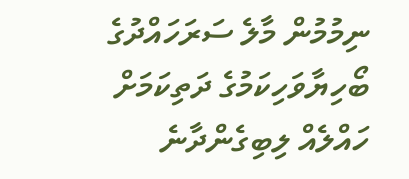ނިމުމުން މާލެ ސަރަހައްދުގެ ބޯހިޔާވަހިކަމުގެ ދަތިކަމަށް ހައްލެއް ލިބިގެންދާނެ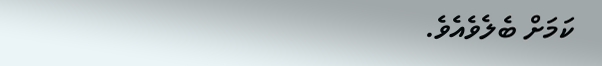ކަމަށް ބެލެވެއެވެ.